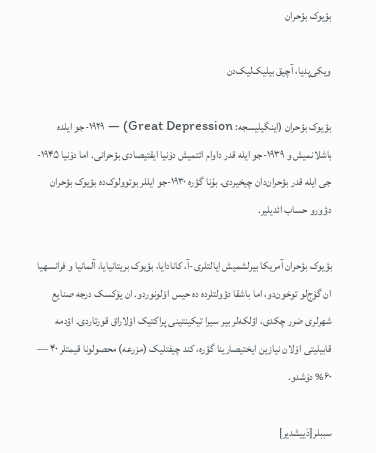بؤیوک بؤحران

ویکی‌پدیا، آچیق بیلیک‌لیک‌دن

بؤیوک بؤحران (اینگیلیسجه: Great Depression) — ۱۹۲۹-جو ایلده باشلانمیش و ۱۹۳۹-جو ایله قدر داوام ائتمیش دۆنیا ایقتیصادی بؤحرانی. اما دۆنیا ۱۹۴۵-جی ایله قدر بؤحران‌دان چیخیردی. بۇنا گؤره ۱۹۳۰-جو ایللر بوتوولوک‌ده بؤیوک بؤحران دؤورو حساب ائدیلیر.

بؤیوک بؤحران آمریکا بیرلشمیش ایالتلری-آ، کانادایا، بؤیوک بریتانیایا، آلمانیا و فرانسهیا ان گۆج‌لو توخون‌دو، اما باشقا دؤولتلرده ده حیس اوْلونوردو. ان یۆکسک درجه صنایع شهرلری ضرر چکدی، اؤلکه‌لر بیر سیرا تیکینتینی پراکتیک اوْلاراق قورتاردی. اؤدمه قابیلیتی اوْلان نیازین ایختیصارینا گؤره، کند چیفتلیک (مزرعه) محصولونا قیمتلر ۴۰ — ۶۰% دۆشدو.

سببلر[دَییشدیر]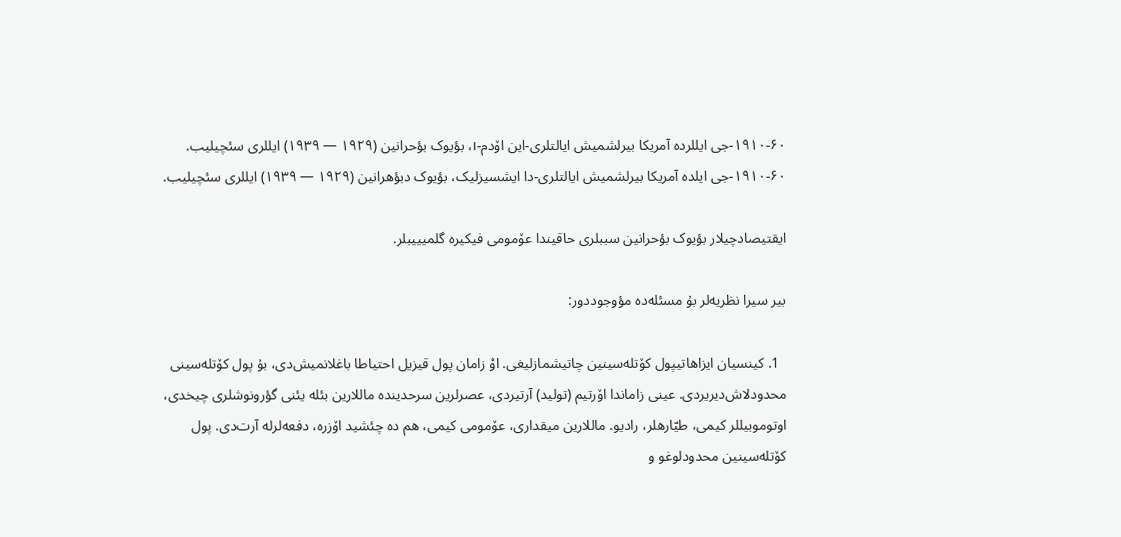۱۹۱۰-۶۰-جی ایللرده آمریکا بیرلشمیش ایالتلری-این اۆدم-ı، بؤیوک بؤحرانین (۱۹۲۹ — ۱۹۳۹) ایللری سئچیلیب.
۱۹۱۰-۶۰-جی ایلده آمریکا بیرلشمیش ایالتلری-دا ایشسیزلیک، بؤیوک دبؤهرانین (۱۹۲۹ — ۱۹۳۹) ایللری سئچیلیب.

ایقتیصادچیلار بؤیوک بؤحرانین سببلری حاقیندا عۆمومی فیکیره گلمیییبلر.

بیر سیرا نظریه‌لر بۇ مسئله‌ده مؤوجوددور:

  1. کینسیان ایزاهاتیپول کۆتله‌سینین چاتیشمازلیغی. اوْ زامان پول قیزیل احتیاطا باغلانمیش‌دی، بۇ پول کۆتله‌سینی محدودلاش‌دیریردی. عینی زاماندا اۆرتیم (تولید) آرتیردی، عصرلرین سرحدینده ماللارین بئله یئنی گؤرونوشلری چیخدی، اوتوموبیللر کیمی، طیّارهلر، رادیو. ماللارین میقداری، عۆمومی کیمی، هم ده چئشید اۆزره، دفعه‌لرله آرت‌دی. پول کۆتله‌سینین محدودلوغو و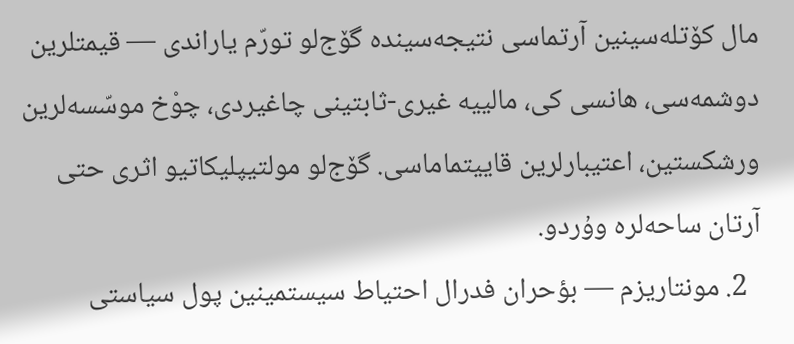مال کۆتله‌سینین آرتماسی نتیجه‌سینده گۆج‌لو تورّم یاراندی — قیمتلرین دوشمه‌سی، هانسی کی، مالییه غیری-ثابتینی چاغیردی، چوْخ موسّسه‌لرین ورشکستین، اعتیبارلرین قاییتماماسی. گۆج‌لو مولتیپلیکاتیو اثری حتی آرتان ساحه‌لره وۇردو.
  2. مونتاریزم — بؤحران فدرال احتیاط سیستمینین پول سیاستی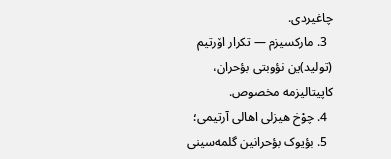چاغیردی.
  3. مارکسیزم — تکرار اۆرتیم (تولید)ین نؤوبتی بؤحران، کاپیتالیزمه مخصوص.
  4. چوْخ هیز‌لی اهالی آرتیمی؛
  5. بؤیوک بؤحرانین گلمه‌سینی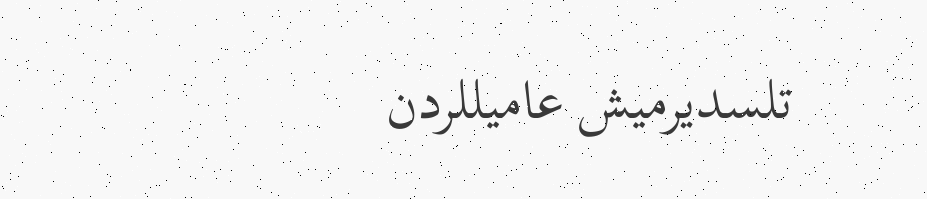تلسدیرمیش عامیللردن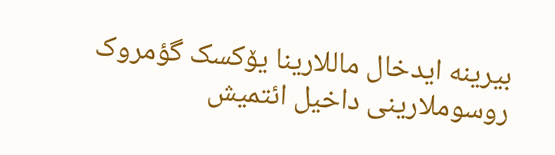بیرینه ایدخال ماللارینا یۆکسک گؤمروک روسوملارینی داخیل ائتمیش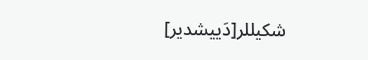شکیللر[دَییشدیر]